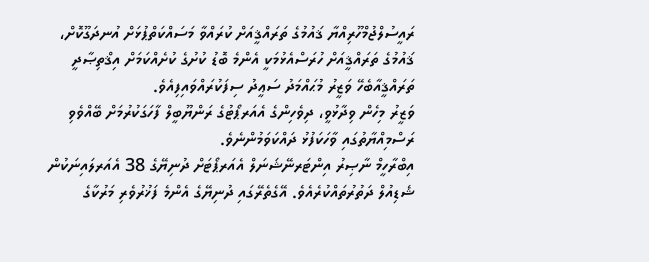ރައީސުލްޖުމްހޫރިއްޔާ ޤައުމުގެ ތަރައްޤީއަށް ކުރައްވާ މަސައްކަތްޕުޅަށް އުނދަގޫކޮށް، ޤައުމުގެ ތަރައްޤީއަށް ހުރަސްއެޅުމަކީ އެންމެ ބޮޑު ކުށުގެ ކުށެއްކަމަށް އިޤްތިޞާދީ ތަރައްޤީއާބެހޭ ވަޒީރު މުޙައްމަދު ސަޢީދު ސިފަކުރައްވައިފިއެވެ.
ވަޒީރު މިހެން ވިދާޅުވީ، ދިވެހިންގެ އެއަރޕޯޓުގެ ރަންޔޫބީލް ފާހަގަކުރުމަށް ބޭއްވެވި ރަސްމިއްޔާތުގައި ވާހަކަފުޅު ދައްކަވަމުންނެވެ.
އިބްރާހީމް ނާޞިރު އިންޓަރނޭޝަނަލް އެއަރޕޯޓަށް ދުނިޔޭގެ 38 އެއަރލައިނަކުން ޝެޑިއުލް ދަތުރުތައްކުރެއެވެ. އޭގެތެރޭގައި ދުނިޔޭގެ އެންމެ ފަޚުރުވެރި މަރުކާގެ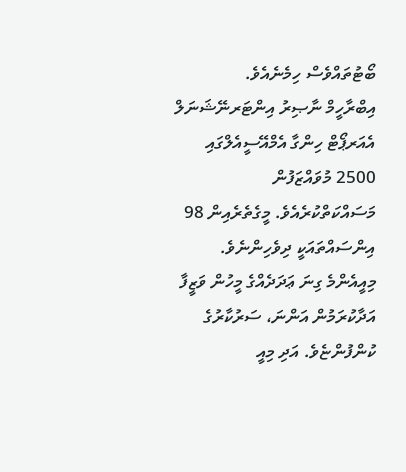ބޯޓުތައްވެސް ހިމެނެއެވެ.
އިބްރާހީމް ނާޞިރު އިންޓަރނޭޝަނަލް އެއަރޕޯޓް ހިންގާ އެމްއޭސީއެލްގައި 2500 މުވައްޒަފުން މަސައްކަތްކުރެއެވެ. މީގެތެރެއިން 98 އިންސައްތައަކީ ދިވެހިންނެވެ. މިއީއެންމެ ގިނަ ޢަދަދެއްގެ މީހުން ވަޒީފާ އަދާކުރަމުން އަންނަ، ސަރުކާރުގެ ކުންފުންޏެވެ. އަދި މިއީ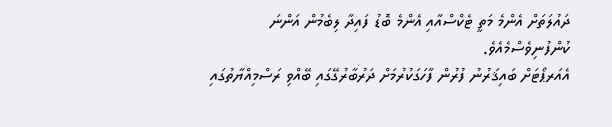ދައުލަތަށް އެންމެ މަތީ ޓެކްސްއާއި އެންމެ ބޮޑު ފައިދާ ލިބެމުން އަންނަ ކުންފުނިވެސްމެއެވެ.
އެއަރޕޯޓަށް ބައިޤަރުނު ފުރުން ފާހަގަކުރުމަށް ދަރުބާރުގޭގައި ބޭއްވި ރަސްމިއްޔާތުގައި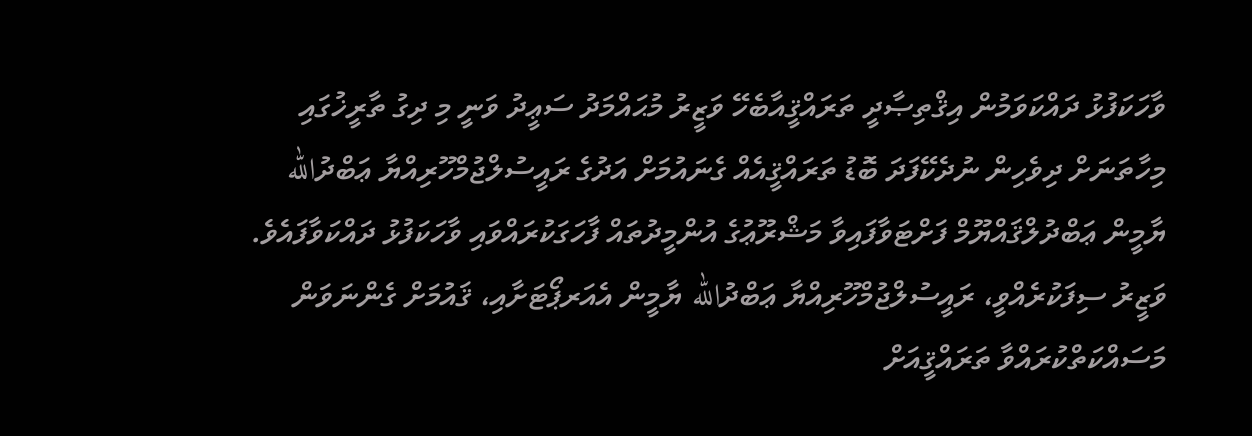ވާހަކަފުޅު ދައްކަވަމުން އިޤްތިޞާދީ ތަރައްޤީއާބެހޭ ވަޒީރު މުޙައްމަދު ސަޢީދު ވަނީ މި ދިގު ތާރީޚުގައި މިހާތަނަށް ދިވެހިން ނުދެކޭފަދަ ބޮޑު ތަރައްޤީއެއް ގެނައުމަށް އަދުގެ ރައީސުލްޖުމްހޫރިއްޔާ ޢަބްދުالله ޔާމީން ޢަބްދުލްޤައްޔޫމް ފަށްޓަވާފައިވާ މަޝްރޫޢުގެ އުންމީދުތައް ފާހަގަކުރައްވައި ވާހަކަފުޅު ދައްކަވާފައެވެ. ވަޒީރު ސިފަކުރެއްވީ، ރައީސުލްޖުމްހޫރިއްޔާ ޢަބްދުالله ޔާމީން އެއަރޕޯޓަށާއި، ޤައުމަށް ގެންނަވަން މަސައްކަތްކުރައްވާ ތަރައްޤީއަށް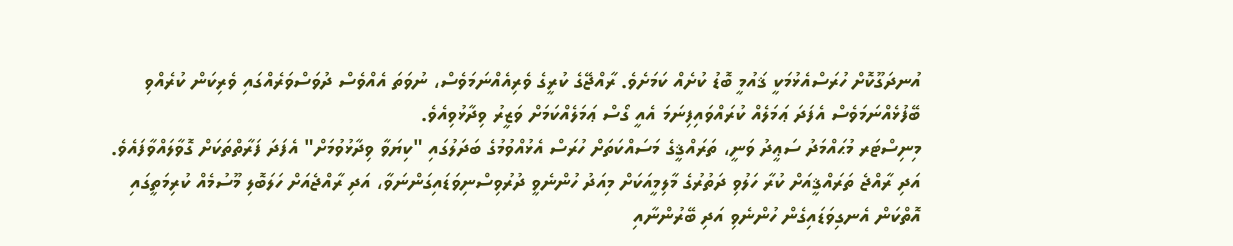އުނދަގޫކޮށް ހުރަސްއެޅުމަކީ ޤައުމީ ބޮޑު ކުށެއް ކަމަށެވެ. ރާއްޖޭގެ ކުރީގެ ވެރިއެއްނަމަވެސް، ނުވަތަ އެއްވެސް ދުވަސްވަރެއްގައި ވެރިކަން ކުރެއްވި ބޭފުޅެއްނަމަވެސް އެފަދަ ޢަމަލެއް ކުރައްވައިފިނަމަ އެއީ ގޯސް ޢަމަލެއްކަމަށް ވަޒީރު ވިދާޅުވިއެވެ.
މިނިސްޓަރ މުޙައްމަދު ސަޢީދު ވަނީ، ތަރައްޤީގެ މަސައްކަތަށް ހުރަސް އެޅުއްވުމުގެ ބަދަލުގައި "ކިޔަވާ ވިދާޅުވުމަށް" އެފަދަ ފަރާތްތަކަށް ގޮވާލައްވާފައެވެ. އަދި ރާއްޖެ ތަރައްޤީއަށް ކުރާ ހަލުވި ދަތުރުގެ މާލިމީއަކަށް މިއަދު ހުންނެވީ ދުރުވިސްނިވަޑައިގަންނަވާ، އަދި ރާއްޖެއަށް ހަލަބޮލި މޫސުމެއް ކުރިމަތީގައި އޮތްކަން އެނގިވަޑައިގެން ހުންނެވި އަދި ބޭރުންނާއި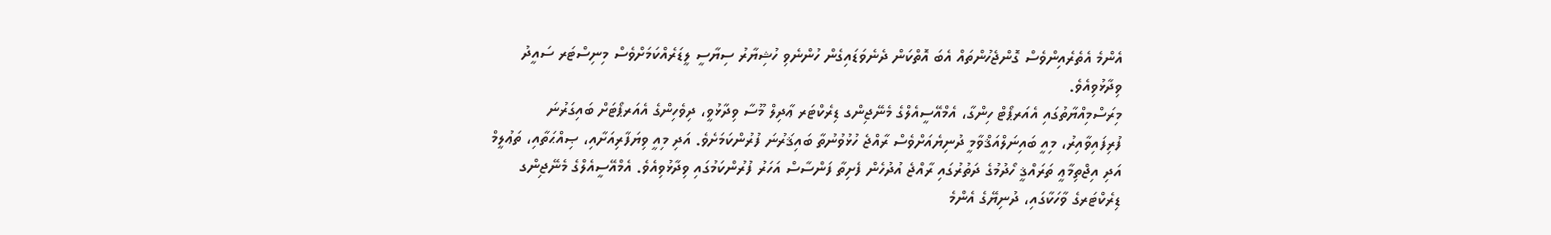އެންމެ އެތެރެއިންވެސް ގޮންޖެހުންތައް އެބަ އޮތްކަން ދެނެވަޑައިގެން ހުންނެވި ހުޝިޔާރު ސިޔާސީ ލީޑަރެއްކަމަށްވެސް މިނިސްޓަރ ސައީދު ވިދާޅުވިއެވެ.
މިރަސްމިއްޔާތުގައި އެއަރޕޯޓް ހިންގާ، އެމްއޭސީއެލްގެ މެނޭޖިންގ ޑިރެކްޓަރ ޢާދިލް މޫސާ ވިދާޅުވީ، ދިވެހިންގެ އެއަރޕޯޓަށް ބައިގަރުނަ ފުރިފައިވާއިރު، މިއީ ބައިނަލްއަޤްވާމީ ދުނިޔެއަށްވެސް ރާއްޖެ ހުޅުވުނުތާ ބައިޤަރުނަ ފުރުންކަމަށެވެ. އަދި މިއީ ވިޔަފާރިއަށާއި، ޞިއްޙަތާއި، ތަޢުލީމް އަދި އިޖްތިމާޢީ ތަރައްޤީ ހޯދުމުގެ ދަތުރުގައި ރާއްޖެ އުދުހެން ފެށިތާ ފަންސާސް އަހަރު ފުރުންކަމުގައި ވިދާޅުވިއެވެ. އެމްއޭސީއެލްގެ މެނޭޖިންގ ޑިރެކްޓަރގެ ވާހަކާގައި، ދުނިޔޭގެ އެންމެ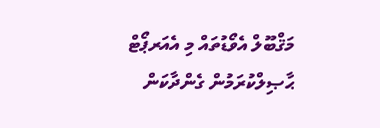މަޤްބޫލް އެވޯޑުތައް މި އެއަރޕޯޓް ޙާޞިލްކުރަމުން ގެންދާކަން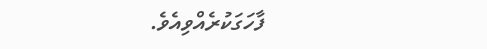ފާހަގަކުރެއްވިއެވެ.